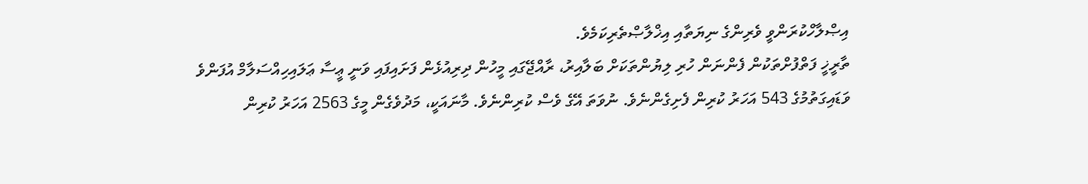އިޞްލާހްކުރަންވީ ވެރިންގެ ނިޔަތާއި އިޚްލާޞްތެރިކަމެވެ.
ތާރީޚީ ފަތްފުށްތަކުން ފެންނަން ހުރި ލިޔުންތަކަށް ބަލާއިރު، ރާއްޖޭގައި މީހުން ދިރިއުޅެން ފަށައިފައި ވަނީ ޢީސާ ޢަލައިހިއްސަލާމް އުފަންވެ ވަޑައިގަތުމުގެ 543 އަހަރު ކުރިން ފެށިގެންނެވެ. ނުވަތަ އޭގެ ވެސް ކުރިންނެވެ. މާނައަކީ، މަދުވެގެން މީގެ 2563 އަހަރު ކުރިން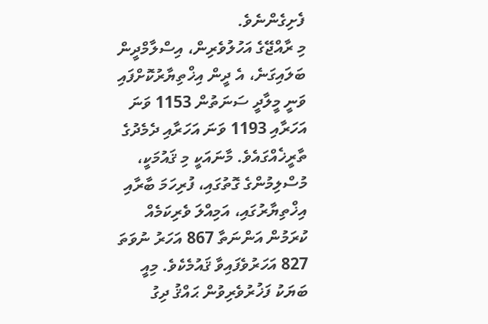ފެށިގެންނެވެ.
މި ރާއްޖޭގެ އަހުލުވެރިން، އިސްލާމްދީން ބަލައިގަނެ، އެ ދީން އިޚްތިޔާރުކޮށްފައި ވަނީ މީލާދީ ސަނަތުން 1153 ވަނަ އަހަރާއި 1193 ވަނަ އަހަރާއި ދެމެދުގެ ތާރީޚެއްގައެވެ. މާނައަކީ މި ޤައުމަކީ، މުސްލިމުންގެ ގޮތުގައި، ފުރިހަމަ ބާރާއި އިޚްތިޔާރުގައި، އަމިއްލަ ވެރިކަމެއް ކުރަމުން އަންނަތާ 867 އަހަރު ނުވަތަ 827 އަހަރުވެފައިވާ ޤައުމެކެވެ. މިއީ ބަޔަކު ފަޚުރުވެރިވުން ޙައްޤު ދިގު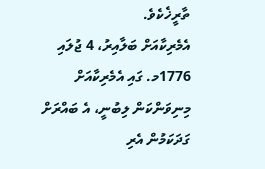ތާރީޚެކެވެ.
އެމެރިކާއަށް ބަލާއިރު، 4 ޖުލައި 1776މ. ގައި އެމެރިކާއަށް މިނިވަންކަން ލިބުނީ، އެ ބައްރަށް ގަދަކަމުން އެރި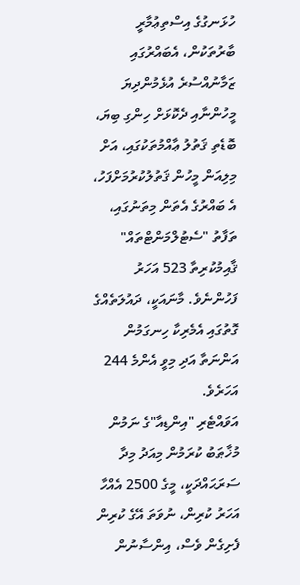ހުޅަނގުގެ އިސްތިޢުމާރީ ބާރުތަކުން، އެބައްރުގައި ޒަމާނުއްސުރެ އުޅެމުންދިޔަ މީހުންނާއި ދެކޮޅަށް ހިންގި ބިޔަ، ބޮޑެތި ޤަތުލު ޢާއްމުތަކުގައި، އަށް މިލިއަން މީހުން ޤަތުލުކުރުމަށްފަހު، އެ ބައްރުގެ އެތަން މިތަނުގައި، ތަފާތު "ސެޓުލްމަންޓްތައް" ޤާއިމުކުރިތާ 523 އަހަރު ފަހުންނެވެ. މާނައަކީ، ދައުލަތެއްގެ ގޮތުގައި އެމެރިކާ ހިނގަމުން އަންނަތާ އަދި މިވީ އެންމެ 244 އަހަރެވެ.
އަވައްޓެރި "އިންޑިއާ"ގެ ނަމުން މުޚާޠަބު ކުރަމުން މިއަދު މިދާ ސަރަޙައްދަކީ، މީގެ 2500 އެއްހާ އަހަރު ކުރިން، ނުވަތަ އޭގެ ކުރިން ފެށިގެން ވެސް، އިންސާނުން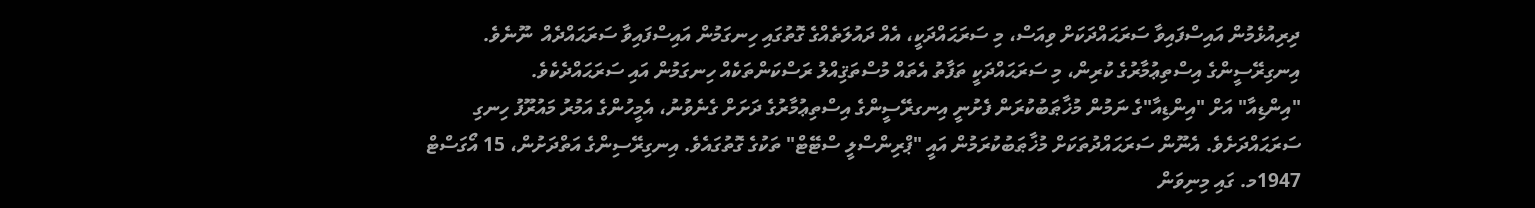ދިރިއުޅެމުން އައިސްފައިވާ ސަރަޙައްދަކަށް ވިއަސް، މި ސަރަޙައްދަކީ، އެއް ދައުލަތެއްގެ ގޮތުގައި ހިނގަމުން އައިސްފައިވާ ސަރަޙައްދެއް  ނޫނެވެ. އިނގިރޭސީންގެ އިސްތިޢުމާރުގެ ކުރިން، މި ސަރަޙައްދަކީ ތަފާތު އެތައް މުސްތަޤިއްލު ރަސްކަންތަކެއް ހިނގަމުން އައި ސަރަޙައްދެކެވެ.
"އިންޑިއާ" އަށް "އިންޑިއާ"ގެ ނަމުން މުޚާޠަބުކުރަން ފެށުނީ އިނގރޭސީންގެ އިސްތިޢުމާރުގެ ދަށަށް ގެނެވުނު، އެމީހުންގެ އަމުރު މައުރޫފު ހިނގި ސަރަޙައްދަށެވެ. އެނޫން ސަރަޙައްދުތަކަށް މުޚާޠަބުކުރަމުން އައީ "ޕްރިންސްލީ ސްޓޭޓް" ތަކުގެ ގޮތުގައެވެ. އިނގިރޭސިންގެ އަތްދަށުން، 15 އޯގަސްޓް 1947މ. ގައި މިނިވަން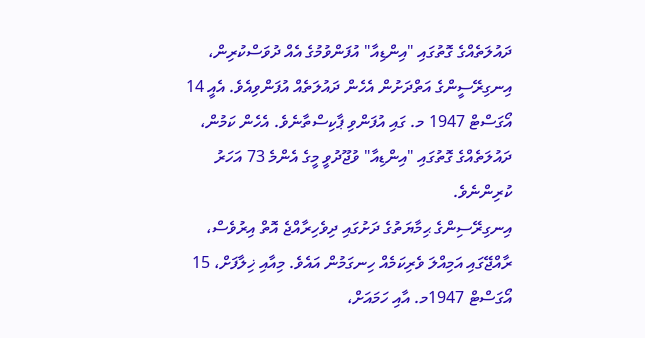ދައުލަތެއްގެ ގޮތުގައި "އިންޑިއާ" އުފަންވުމުގެ އެއް ދުވަސްކުރިން، އިނގިރޭސީންގެ އަތްދަށުން އެހެން ދައުލަތެއް އުފަންވިއެވެ. އެއީ 14 އޯގަސްޓް 1947 މ. ގައި އުފަންވި ޕާކިސްތާނެވެ. އެހެން ކަމުން، ދައުލަތެއްގެ ގޮތުގައި "އިންޑިއާ" ވުޖޫދުވީ މީގެ އެންމެ 73 އަހަރު ކުރިންނެވެ.
އިނގިރޭސިންގެ ޙިމާޔަތުގެ ދަށުގައި ދިވެހިރާއްޖެ އޮތް އިރުވެސް، ރާއްޖޭގައި އަމިއްލަ ވެރިކަމެއް ހިނގަމުން އައެވެ. މިއާއި ޚިލާފަށް، 15 އޯގަސްޓް 1947މ. އާއި ހަމައަށް،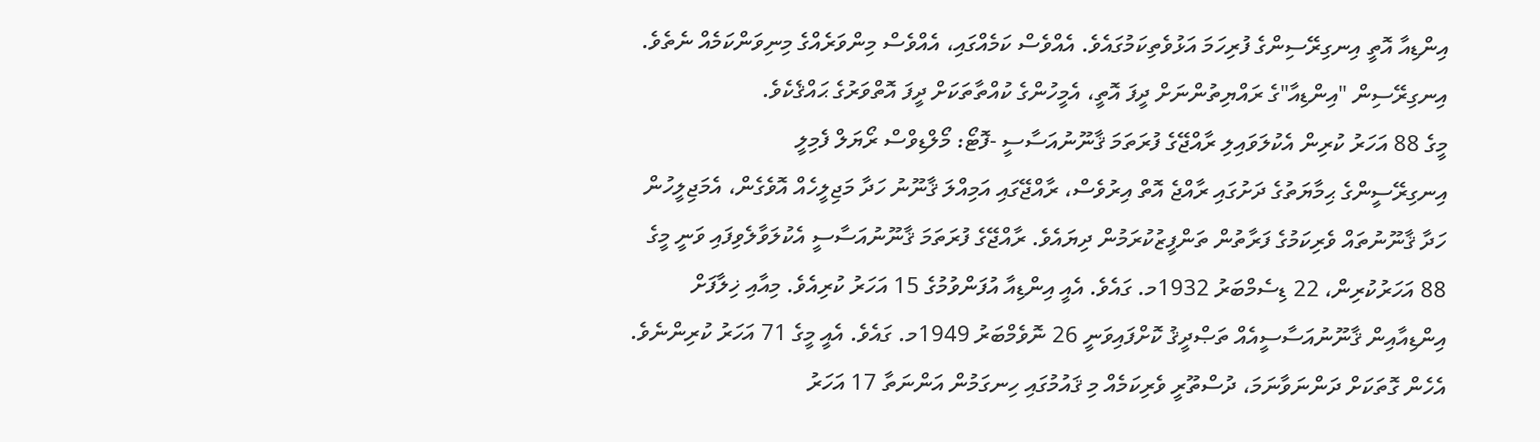އިންޑިއާ އޮތީ އިނގިރޭސިންގެ ފުރިހަމަ އަޅުވެތިކަމުގައެވެ. އެއްވެސް ކަމެއްގައި، އެއްވެސް މިންވަރެއްގެ މިނިވަންކަމެއް ނެތެވެ. އިނގިރޭސިން "އިންޑިއާ"ގެ ރައްޔިތުންނަށް ދީފަ އޮތީ، އެމީހުންގެ ކުއްތާތަކަށް ދީފަ އޮތްވަރުގެ ޙައްޤެކެވެ.
މީގެ 88 އަހަރު ކުރިން އެކުލަވައިލި ރާއްޖޭގެ ފުރަތަމަ ޤާނޫނުއަސާސީ -ފޮޓޯ: މޯލްޑިވްސް ރޯޔަލް ފެމިލީ
އިނގިރޭސީންގެ ޙިމާޔަތުގެ ދަށުގައި ރާއްޖެ އޮތް އިރުވެސް، ރާއްޖޭގައި އަމިއްލަ ޤާނޫނު ހަދާ މަޖިލީހެއް އޮވެގެން، އެމަޖިލީހުން ހަދާ ޤާނޫނުތައް ވެރިކަމުގެ ފަރާތުން ތަންފީޒުކުރަމުން ދިޔައެވެ. ރާއްޖޭގެ ފުރަތަމަ ޤާނޫނުއަސާސީ އެކުލަވާލެވިފައި ވަނީ މީގެ 88 އަހަރުކުރިން، 22 ޑިސެމްބަރު 1932މ. ގައެވެ. އެއީ އިންޑިއާ އުފަންވުމުގެ 15 އަހަރު ކުރިއެވެ. މިއާއި ޚިލާފަށް އިންޑިއާއިން ޤާނޫނުއަސާސީއެއް ތަޞްދީޤު ކޮށްފައިވަނީ 26 ނޮވެމްބަރު 1949މ. ގައެވެ. އެއީ މީގެ 71 އަހަރު ކުރިންނެވެ. އެހެން ގޮތަކަށް ދަންނަވާނަމަ، ދުސްތޫރީ ވެރިކަމެއް މި ޤައުމުގައި ހިނގަމުން އަންނަތާ 17 އަހަރު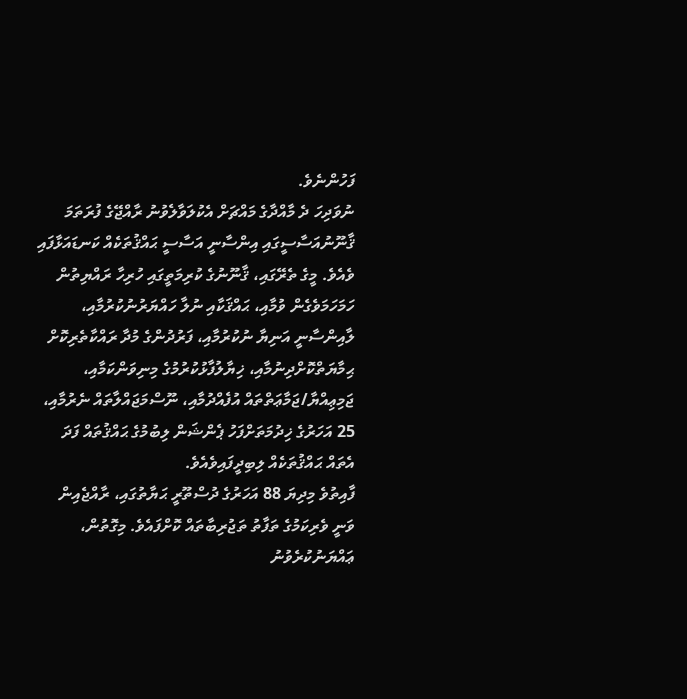ފަހުންނެވެ.
ނުވަދިހަ ދެ މާއްދާގެ މައްޗަށް އެކުލަވާލެވުނު ރާއްޖޭގެ ފުރަތަމަ ޤާނޫނުއަސާސީގައި އިންސާނީ އަސާސީ ޙައްޤުތަކެއް ކަނޑައަޅާފައި ވެއެވެ. މީގެ ތެރޭގައި، ޤާނޫނުގެ ކުރިމަތީގައި ހުރިހާ ރައްޔިތުން ހަމަހަމަވެގެން ވުމާއި، ޙައްޤަކާއި ނުލާ ހައްޔަރުނުކުރުމާއި، ލާއިންސާނީ އަނިޔާ ނުކުރުމާއި، ފަރުދުންގެ މުދާ ރައްކާތެރިކޮށް ޙިމާޔަތްކޮށްދިނުމާއި، ޚިޔާލުފާޅުކުރުމުގެ މިނިވަންކަމާއި، ޖަމިޢިއްޔާ/ޖަމާޢަތްތައް އުފެއްދުމާއި، ނޫސްމަޖައްލާތައް ނެރުމާއި، 25 އަހަރުގެ ޚިދުމަތަށްފަހު ޕެންޝަން ލިބުމުގެ ޙައްޤުތައް ފަދަ އެތައް ޙައްޤުތަކެއް ލިބިދީފައިވެއެވެ.
ފާއިތުވެ މިދިޔަ 88 އަހަރުގެ ދުސްތޫރީ ޙަޔާތުގައި، ރާއްޖެއިން ވަނީ ވެރިކަމުގެ ތަފާތު ތަޖުރިބާތައް ކޮށްފައެވެ. މިގޮތުން، ޢައްޔަނުކުރެވުނު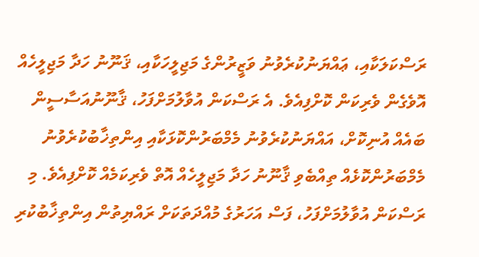ރަސްކަލަކާއި، ޢައްޔަނުކުރެވުނު ވަޒީރުންގެ މަޖިލީހަކާއި، ޤަނޫނު ހަދާ މަޖިލީހެއް އޮވެގެން ވެރިކަން ކޮށްފިއެވެ. އެ ރަސްކަން އުވާލުމަށްފަހު، ޤާނޫނުއަސާސީން ބައެއް އުނިކޮށް، އައްޔަނުކުރެވުނު މެމްބަރުންކޮޅަކާއި އިންތިޚާބުކުރެވުނު މެމްބަރުންކޮޅެއް ތިއްބެވި ޤާނޫނު ހަދާ މަޖިލީހެއް އޮތް ވެރިކަމެއް ކޮށްފިއެވެ. މި ރަސްކަން އުވާލުމަށްފަހު، ފަސް އަހަރުގެ މުއްދަތަކަށް ރައްޔިތުން އިންތިޚާބުކުރި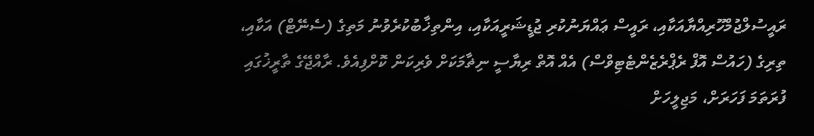ރައީސުލްޖުމްހޫރިއްޔާއަކާއި، ރައީސް ޢައްޔަނުކުރި ޖުޑީޝަރީއަކާއި، އިންތިޚާބުކުރެވުނު މަތިގެ (ސެނޭޓް) އަކާއި، ތިރިގެ (ހައުސް އޮފް ރެޕްރެޒެންޓެޓިވްސް) އެއް އޮތް ރިޔާސީ ނިޡާމަކަށް ވެރިކަން ކޮށްފިއެވެ. ރާއްޖޭގެ ތާރީޚުގައި ފުރަތަމަ ފަހަރަށް، މަޖިލީހަށް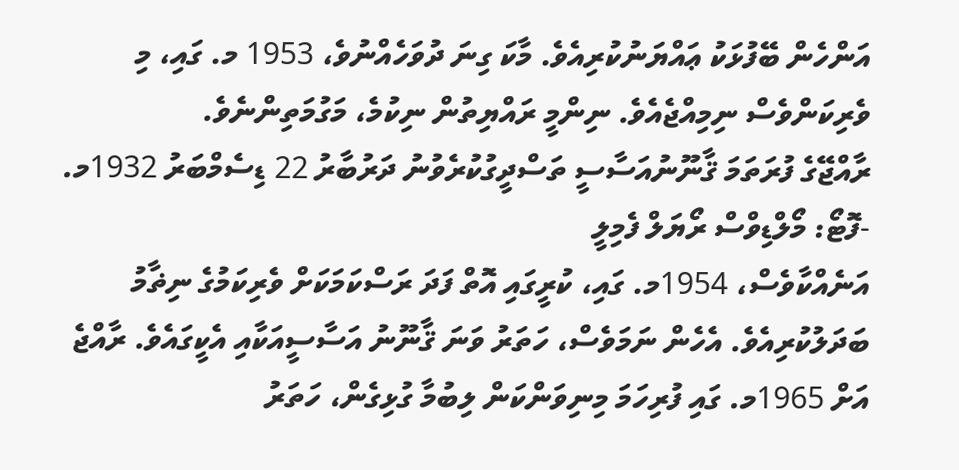އަންހެން ބޭފުޅަކު ޢައްޔަނުކުރިއެވެ. މާކަ ގިނަ ދުވަހެއްނުވެ، 1953 މ. ގައި، މި ވެރިކަންވެސް ނިމިއްޖެއެވެ. ނިންމީ ރައްޔިތުން ނިކުމެ، މަގުމަތިންނެވެ.
ރާއްޖޭގެ ފުރަތަމަ ޤާނޫނުއަސާސީ ތަސްދީގުކުރެވުނު ދަރުބާރު 22 ޑިސެމްބަރު 1932މ. -ފޮޓޯ: މޯލްޑިވްސް ރޯޔަލް ފެމިލީ
އަނެއްކާވެސް، 1954މ. ގައި، ކުރީގައި އޮތް ފަދަ ރަސްކަމަކަށް ވެރިކަމުގެ ނިޡާމު ބަދަލުކުރިއެވެ. އެހެން ނަމަވެސް، ހަތަރު ވަނަ ޤާނޫނު އަސާސީއަކާއި އެކީގައެވެ. ރާއްޖެ އަށް 1965މ. ގައި ފުރިހަމަ މިނިވަންކަން ލިބުމާ ގުޅިގެން، ހަތަރު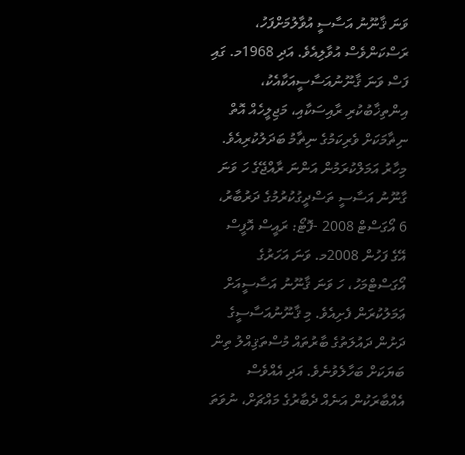ވަނަ ޤާނޫނު އަސާސީ އުވާލުމަށްފަހު، ރަސްކަންވެސް އުވާލިއެވެ. އަދި 1968މ. ގައި ފަސް ވަނަ ޤާނޫނުއަސާސީއަކާއެކު، އިންތިޚާބުކުރި ރާއިސަކާއި، މަޖިލީހެއް އޮތް ނިޡާމަކަށް ވެރިކަމުގެ ނިޡާމު ބަދަލުކުރިއެވެ.
މިހާރު އަމަލްކުރަމުން އަންނަ ރާއްޖޭގެ ހަ ވަނަ ގާނޫނު އަސާސީ ތަސްދީގުކުރުމުގެ ދަރުބާރު، 6 އޯގަސްޓް 2008 -ފޮޓޯ: ރައީސް އޮފީސް
އޭގެ ފަހުން 2008މ. ވަނަ އަހަރުގެ އޯގަސްޓްމަހު، ހަ ވަނަ ޤާނޫނު އަސާސީއަށް ޢަމަލުކުރަން ފެށިއެވެ. މި ޤާނޫނުއަސާސީގެ ދަށުން ދައުލަތުގެ ބާރުތައް މުސްތަޤިއްލު ތިން ބަޔަކަށް ބަހާލެވުނެވެ. އަދި އެއްވެސް އެއްބާރަކުން އަނެއް ދެބާރުގެ މައްޗަށް، ނުވަތަ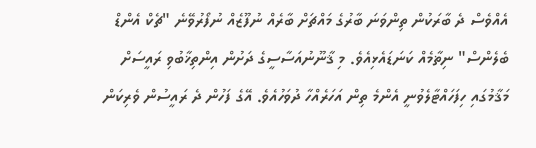އެއްވެސް ދެ ބާރަކުން ތިންވަނަ ބާރުގެ މައްޗަށް ބާރެއް ނުފޫޒެއް ނުފޯރުވޭނެ "ޗެކް އެންޑް ބެލެންސް" ނިޡާމެއް ކަނަޑައެޅިއެވެ. މި ޤާނޫނުއަސާސީގެ ދަށުން އިންތިޚާބުވި ރައީސަށް މަޤާމުގައި ހިފަހައްޓާލެވުނީ އެންމެ ތިން އަހަރެއްހާ ދުވަހުއެވެ. އޭގެ ފަހުން ދެ ރައީސުން ވެރިކަން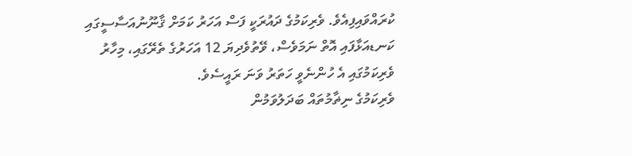ކުރައްވައިފިއެވެ. ވެރިކަމުގެ ދައުރަކީ ފަސް އަހަރު ކަމަށް ޤާނޫނުއަސާސީގައި ކަނޑއަޅާފައި އޮތް ނަމަވެސް، ވޭތުވެދިޔަ 12 އަހަރުގެ ތެރޭގައި، މިހާރު ވެރިކަމުގައި އެ ހުންނެވީ ހަތަރު ވަނަ ރައީސެވެ.
ވެރިކަމުގެ ނިޡާމުތައް ބަދަލުވަމުން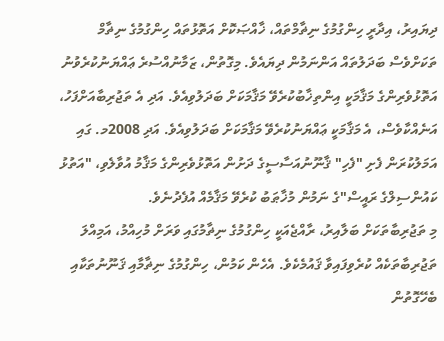ދިޔައިރު، އިދާރީ ހިންގުމުގެ ނިޡާމްތައް، ޚާއްޞަކޮށް އަތޮޅުތައް ހިންގުމުގެ ނިޡާމް ތަކަށްވެސް ބަދަލުތައް އަންނަމުން ދިޔައެވެ. މިގޮތުން، ޒަމާނުއްސުރެ ޢައްޔަނުކުރެވުނު އަތޮޅުވެރިންގެ މަޤާމަކީ އިންތިޚާބުކުރެވޭ މަޤާމަކަށް ބަދަލުވިއެވެ. އަދި އެ ތަޖުރިބާއަށްފަހު، އަނެއްކާވެސް، އެ މަޤާމަކީ ޢައްޔަނުކުރެވޭ މަޤާމަކަށް ބަދަލުވިއެވެ. އަދި 2008މ. ގައި އަމަލުކުރަން ފެށި "ފެހި" ޤާނޫނުއަސާސީގެ ދަށުން އަތޮޅުވެރިންގެ މަޤާމު އުވާލެވި، "އަތުޅު ކައުންސިލްގެ ރައީސް"ގެ ނަމުން މުޚާޠަބު ކުރެވޭ މަޤާމެއް އުފެދުނެވެ.
މި ތަޖުރިބާތަކަށް ބަލާއިރު، ރާއްޖެއަކީ ހިންގުމުގެ ނިޡާމުގައި ވަރަށް މުހިއްމު، އަމިއްލަ ތަޖުރިބާތަކެއް ކުރެވިފައިވާ ޤައުމެކެވެ. އެހެން ކަމުން، ހިންގުމުގެ ނިޡާމާއި ޤަނޫނުތަކާއި ބެހޭގޮތުން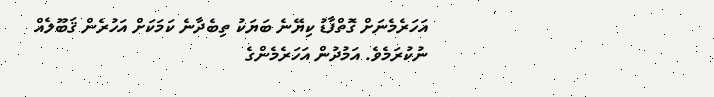އަހަރެމެނަށް ގޮތްފާޑު ކިޔޭނެ ބަޔަކު ތިބެދާނެ ކަމަކަށް އަހުރެން ޤަބޫލެއް ނުކުރަމެވެ. އަމުދުން އަހަރެމެންގެ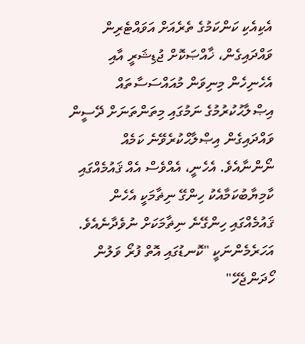އެކިއެކި ކަންކަމުގެ ތެރެއަށް އަވައްޓެރިން ވައްދައިގެން، ޚާއްޞަކޮށް ޖުޑިޝަރީ އާއި އެހެނިހެން މިނިވަން މުއައްސަސާތައް އިޞްލާޙުކުރުމުގެ ނަމުގައި މިތަންތަނަށް ދޭސީން ވައްދައިގެން އިޞްލާޙްކުރެވޭނެ ކަމެއް ނޯންނާއެވެ. އެހެނީ، އެއްވެސް އެއް ޤައުމެއްގައި ކާމިޔާބުކަމާއެކު ހިންގޭ ނިޡާމަކީ އެހެން ޤައުމެއްގައި ހިންގޭނެ ނިޡާމަކަށް ނުވެދާނެއެވެ.
އަހަރެމެންނަކީ "ކޮނޑުގައި އޮތް ފުރޯ ވަލުން ހޯދަންޖެހޭ"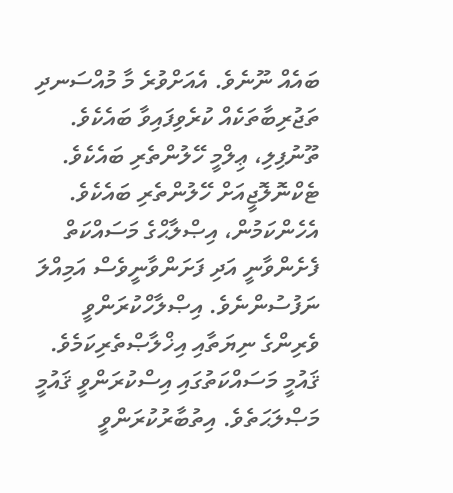ބައެއް ނޫނެވެ. އެއަށްވުރެ މާ މުއްސަނދި ތަޖުރިބާތަކެއް ކުރެވިފައިވާ ބައެކެވެ. ތޫނުފިލި، ޢިލްމީ ހޭލުންތެރި ބައެކެވެ. ޓެކްނޮލޮޖީއަށް ހޭލުންތެރި ބައެކެވެ. އެހެންކަމުން، އިޞްލާޙްގެ މަސައްކަތް ފެށެންވާނީ އަދި ފަށަންވާނީވެސް އަމިއްލަ ނަފުސުންނެވެ. އިޞްލާހްކުރަންވީ ވެރިންގެ ނިޔަތާއި އިޚްލާޞްތެރިކަމެވެ. ޤައުމީ މަސައްކަތުގައި އިސްކުރަންވީ ޤައުމީ މަޞްލަޙަތެވެ. އިތުބާރުކުރަންވީ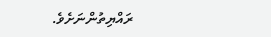ރައްޔިތުންނަށެވެ.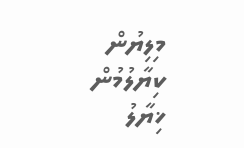މިލިޔުން ކިޔާލުމުން
ޚިޔާލު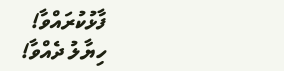ފާޅުކުރައްވާ!
ހިޔާލު ދެއްވާ!